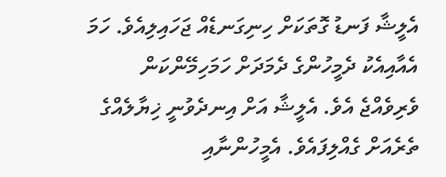އެލީޝާ ފަނޑު ގޮތަކަށް ހިނިގަނޑެއް ޖަހައިލިއެވެ. ހަމަ އެއާއިއެކު ދެމީހުންގެ ދެމަދަށް ހަމަހިމޭންކަން ވެރިވެއްޖެ އެވެ. އެލީޝާ އަށް އިނދެވުނީ ޚިޔާލެއްގެ ތެރެއަށް ގެއްލިފައެވެ. އެމީހުންނާއި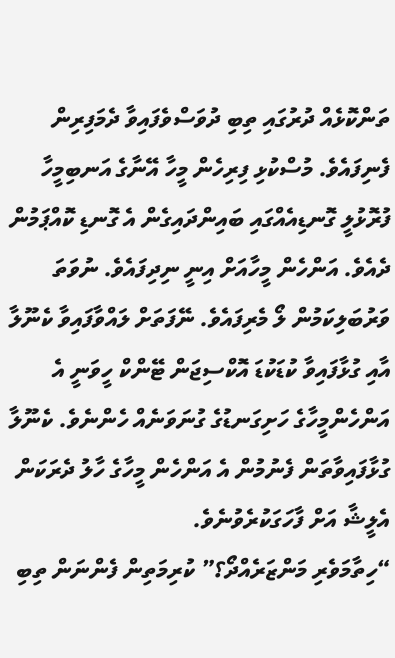ތަންކޮޅެއް ދުރުގައި ތިބި ދުވަސްވެފައިވާ ދެމަފިރިން ފެނިފައެވެ. މުސްކުޅި ފިރިހެން މީހާ އޭނާގެ އަނބިމީހާ ފުރޮޅުލީ ގޮނޑިއެއްގައި ބައިންދައިގެން އެ ގޮނޑި ކޮއްޕަމުން ދެއެވެ. އަންހެން މީހާއަށް އިނީ ނިދިފައެވެ. ނުވަތަ ވަރުބަލިކަމުން ލޯ މެރިފައެވެ. ނޭފަތަށް ލައްވާފައިވާ ކެނޫލާ އާއި ގުޅާފައިވާ ކުޑަކުޑަ އޮކްސިޖަން ޓޭންކް ހީވަނީ އެ އަންހެންމީހާގެ ހަށިގަނޑުގެ ގުނަވަނެއް ހެންނެވެ. ކެނޫލާ ގުޅާފައިވާތަން ފެނުމުން އެ އަންހެން މީހާގެ ހާލު ދެރަކަން އެލީޝާ އަށް ފާހަގަކުރެވުނެވެ.
“ހިތާމަވެރި މަންޒަރެއްދޯ؟” ކުރިމަތިން ފެންނަން ތިބި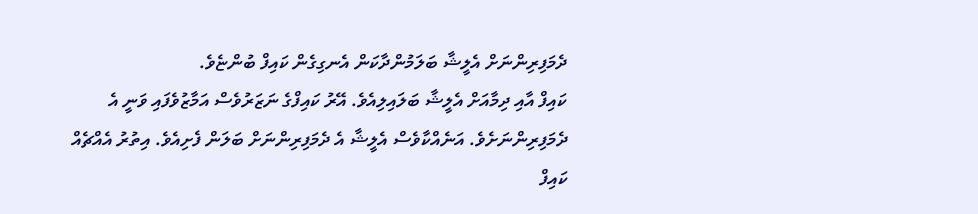ދެމަފިރިންނަށް އެލީޝާ ބަލަމުންދާކަން އެނގިގެން ކައިފް ބުންޏެވެ.
ކައިފް އާއި ދިމާއަށް އެލީޝާ ބަލައިލިއެވެ. އޭރު ކައިފްގެ ނަޒަރުވެސް އަމާޒުވެފައި ވަނީ އެ ދެމަފިރިންނަށެވެ. އަނެއްކާވެސް އެލީޝާ އެ ދެމަފިރިންނަށް ބަލަން ފެށިއެވެ. އިތުރު އެއްޗެއް ކައިފް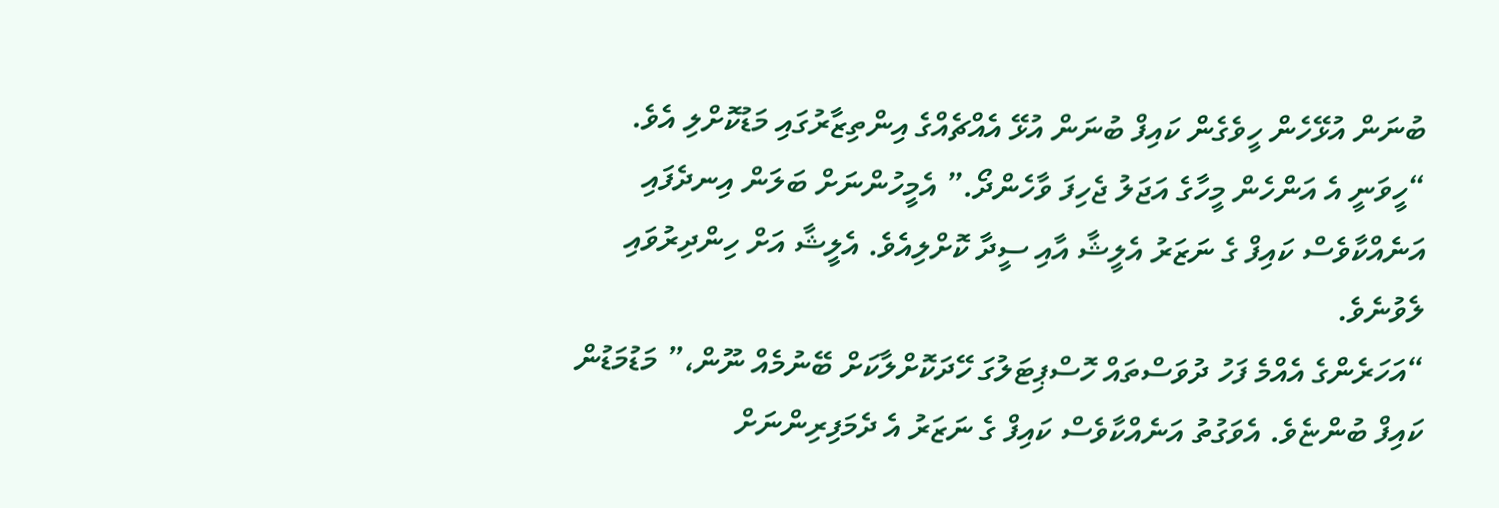ބުނަން އުޅޭހެން ހީވެގެން ކައިފް ބުނަން އުޅޭ އެއްޗެއްގެ އިންތިޒާރުގައި މަޑުކޮށްލި އެވެ.
“ހީވަނީ އެ އަންހެން މީހާގެ އަޖަލު ޖެހިފަ ވާހެންދޯ.” އެމީހުންނަށް ބަލަން އިނދެފައި އަނެއްކާވެސް ކައިފް ގެ ނަޒަރު އެލީޝާ އާއި ސީދާ ކޮށްލިއެވެ. އެލީޝާ އަށް ހިންދިރުވައި ލެވުނެވެ.
“އަހަރެންގެ އެއްމެ ފަހު ދުވަސްތައް ހޮސްޕިޓަލުގަ ހޭދަކޮށްލާކަށް ބޭނުމެއް ނޫން،” މަޑުމަޑުން ކައިފް ބުންޏެވެ. އެވަގުތު އަނެއްކާވެސް ކައިފް ގެ ނަޒަރު އެ ދެމަފިރިންނަށް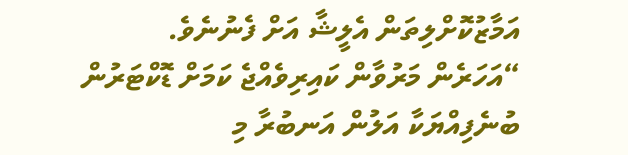އަމާޒުކޮށްލިތަން އެލީޝާ އަށް ފެނުނެވެ. “އަހަރެން މަރުވާން ކައިރިވެއްޖެ ކަމަށް ޑޮކްޓަރުން ބުނެފިއްޔަކާ އަލުން އަނބުރާ މި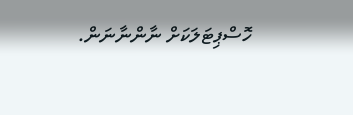ހޮސްޕިޓަލަކަށް ނާންނާނަން.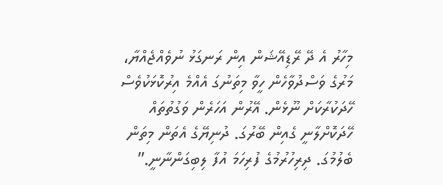މިހާރު އެ ދޭ ރޭޑިއޭޝަން އިން ރަނގަޅު ނުވެއްޖެއްޔާ، މަރުގެ ވަސްދުވާހެން ހީވާ މިތަނުގަ އެއްމެ އިރުކޮޅަކުވެސް ހޭދަކުރާކަށް ނޫޅެން. އޭރުން އަހަރެން ވަގުތުތައް ހޭދަކޮށްލާނީ ގެއިން ބޭރުގަ. ދުނިޔޭގެ އެތަން މިތަން ބެލުމުގަ. ދިރިހުރުމުގެ ފުރިހަމަ އުފާ ލިބިގަންނާނީ.”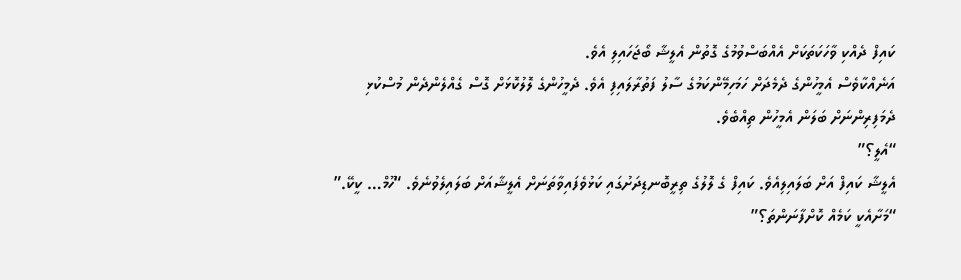ކައިފް ދެއްކި ވާހަކަތަކަށް އެއްބަސްވުމުގެ ގޮތުން އެލީޝާ ބޯޖަހައިލި އެވެ.
އަނެއްކާވެސް އެމީހުންގެ ދެމެދަށް ހަމަހިމޭންކަމުގެ ސާލު ފަތުރާލައިފި އެވެ. ދެމީހުންގެ ލޮލުކޮޅަށް ގޮސް ގެއްލެންދެން މުސްކުޅި ދެމަފިރިންނަށް ބަލަން އެމީހުން ތިއްބެވެ.
“އެލީ؟”
އެލީޝާ ކައިފް އަށް ބަލައިލިއެވެ. ކައިފް ގެ ލޮލުގެ ތިރީބޮނޑިދަށުގައި ކަޅުވެފައިވާތަނަށް އެލީޝާއަށް ބަލައިލެވުނެވެ. “ހޫމް… ކީކޭ.”
“މަށާއެކީ ކަމެއް ކޮށްފާނަންތަ؟”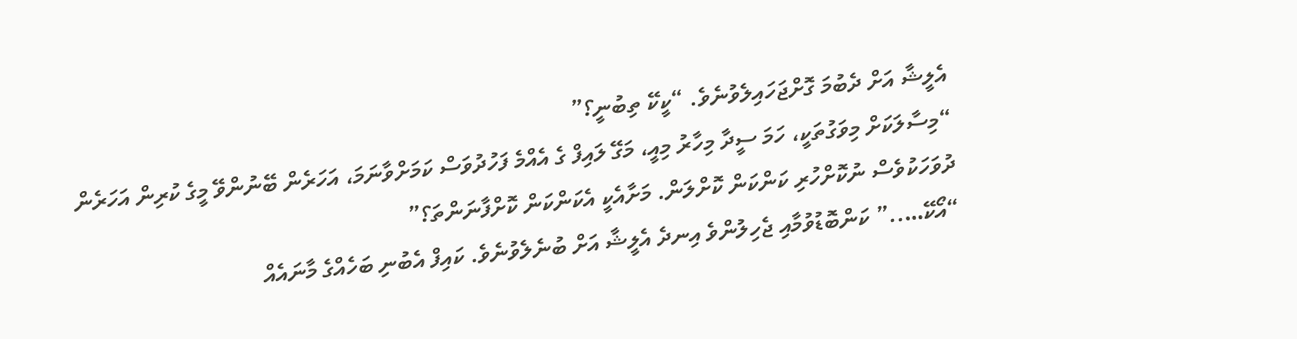އެލީޝާ އަށް ދެބުމަ ގޮށްޖަހައިލެވުނެވެ. “ކީކޭ ތިބުނީ؟”
“މިސާލަކަށް މިވަގުތަކީ، ހަމަ ސީދާ މިހާރު މިއީ، މަގޭ ލައިފް ގެ އެއްމެ ފަހުދުވަސް ކަމަށްވާނަމަ، އަހަރެން ބޭނުންވޭ މީގެ ކުރިން އަހަރެން ދުވަހަކުވެސް ނުކޮށްހުރި ކަންކަން ކޮށްލަން. މަށާއެކީ އެކަންކަން ކޮށްފާނަންތަ؟”
“އޯކޭ…..” ކަންބޮޑުވުމާއި ޖެހިލުންވެ އިނދެ އެލީޝާ އަށް ބުނެލެވުނެވެ. ކައިފް އެބުނި ބަހެއްގެ މާނައެއް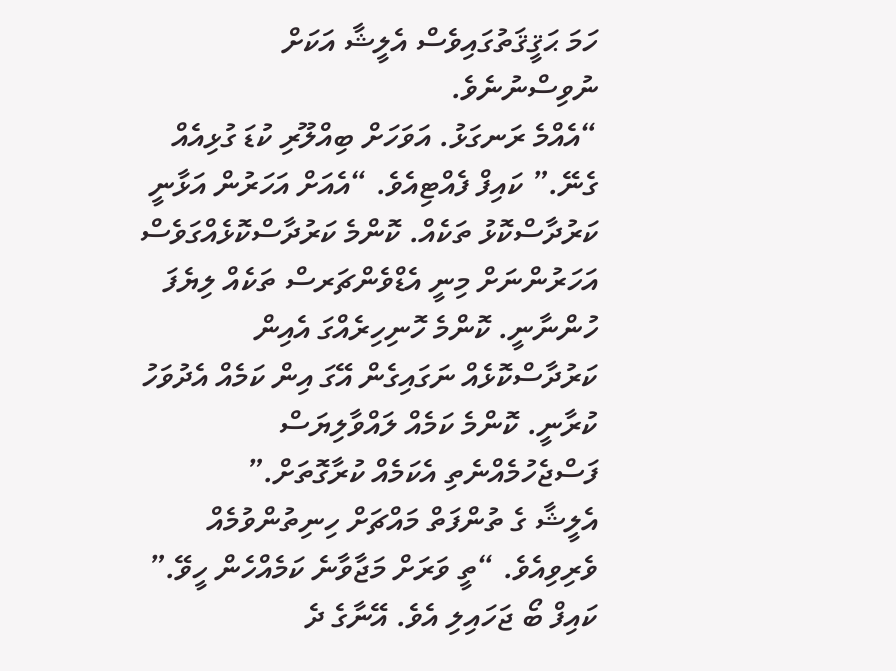ހަމަ ޙަޤީޤަތުގައިވެސް އެލީޝާ އަކަށް ނުވިސްނުނެވެ.
“އެއްމެ ރަނގަޅު. އަވަހަށް ބިއްލޫރި ކުޑަ ގުޅިއެއް ގެނޭ.” ކައިފް ފެއްޓިއެވެ. “އެއަށް އަހަރުން އަޅާނީ ކަރުދާސްކޮޅު ތަކެއް. ކޮންމެ ކަރުދާސްކޮޅެއްގަވެސް އަހަރުންނަށް މިނީ އެޑްވެންޗަރސް ތަކެއް ލިޔެފަ ހުންނާނީ. ކޮންމެ ހޮނިހިރެއްގަ އެއިން ކަރުދާސްކޮޅެއް ނަގައިގެން އޭގަ އިން ކަމެއް އެދުވަހު ކުރާނީ. ކޮންމެ ކަމެއް ލައްވާލިޔަސް ފަސްޖެހުމެއްނެތި އެކަމެއް ކުރާގޮތަށް.”
އެލީޝާ ގެ ތުންފަތް މައްޗަށް ހިނިތުންވުމެއް ވެރިވިއެވެ. “ތީ ވަރަށް މަޖާވާނެ ކަމެއްހެން ހީވޭ.”
ކައިފް ބޯ ޖަހައިލި އެވެ. އޭނާގެ ދެ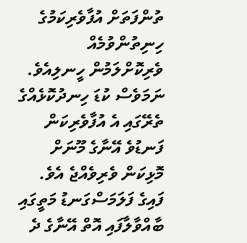ތުންފަތަށް އުފާވެރިކަމުގެ ހިނިތުންވުމެއް ވެރިކޮށްލަމުން ހީނލިއެވެ. ނަމަވެސް ކުޑަ ހިނދުކޮޅެއްގެ ތެރޭގައި އެ އުފާވެރިކަން ފަނޑުވެ އޭނާގެ މޫނަށް މޮޅިކަން ވެރިވެއްޖެ އެވެ. ފައިގެ ފަލަމަސްގަނޑު މަތީގައި ބާއްވާލާފައި އޮތް އޭނާގެ ދެ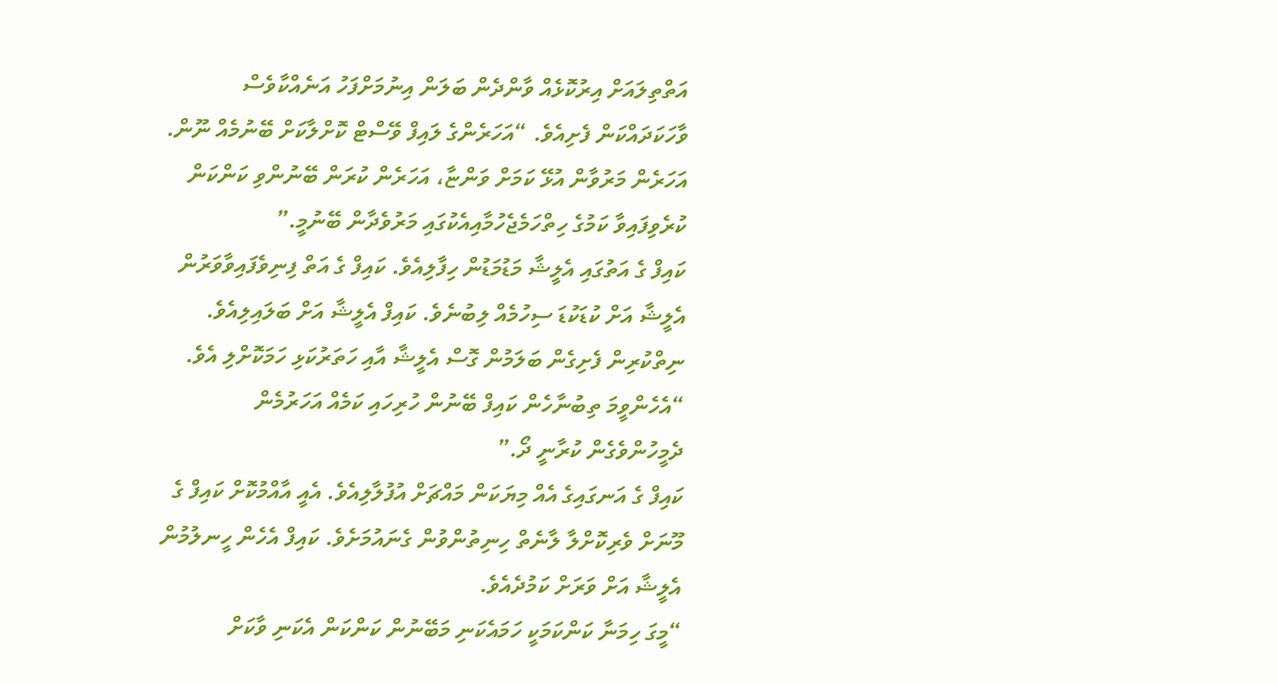އަތްތިލައަށް އިރުކޮޅެއް ވާންދެން ބަލަން އިނުމަށްފަހު އަނެއްކާވެސް ވާހަކަދައްކަން ފެށިއެވެ. “އަހަރެންގެ ލައިފް ވޭސްޓް ކޮށްލާކަށް ބޭނުމެއް ނޫން. އަހަރެން މަރުވާން އުޅޭ ކަމަށް ވަންޏާ، އަހަރެން ކުރަން ބޭނުންވި ކަންކަން ކުރެވިފައިވާ ކަމުގެ ހިތްހަމެޖެހުމާއިއެކުގައި މަރުވެދާން ބޭނުމީ.”
ކައިފް ގެ އަތުގައި އެލީޝާ މަޑުމަޑުން ހިފާލިއެވެ. ކައިފް ގެ އަތް ފިނިވެފައިވާވަރުން އެލީޝާ އަށް ކުޑަކުޑަ ސިހުމެއް ލިބުނެވެ. ކައިފް އެލީޝާ އަށް ބަލައިލިއެވެ. ނިތްކުރިން ފެށިގެން ބަލަމުން ގޮސް އެލީޝާ އާއި ހަތަރުކަޅި ހަމަކޮށްލި އެވެ. “އެހެންވީމަ ތިބުނާހެން ކައިފް ބޭނުން ހުރިހައި ކަމެއް އަހަރުމެން ދެމީހުންވެގެން ކުރާނީ ދޯ.”
ކައިފް ގެ އަނގައިގެ އެއް މިޔަކަން މައްޗަށް އުފުލާލިއެވެ. އެއީ އާއްމުކޮށް ކައިފް ގެ މޫނަށް ވެރިކޮށްލާ ލާނެތް ހިނިތުންވުން ގެނައުމަށެވެ. ކައިފް އެހެން ހީނލުމުން އެލީޝާ އަށް ވަރަށް ކަމުދެއެވެ.
“މީގަ ހިމަނާ ކަންކަމަކީ ހަމައެކަނި މަބޭނުން ކަންކަން އެކަނި ވާކަށް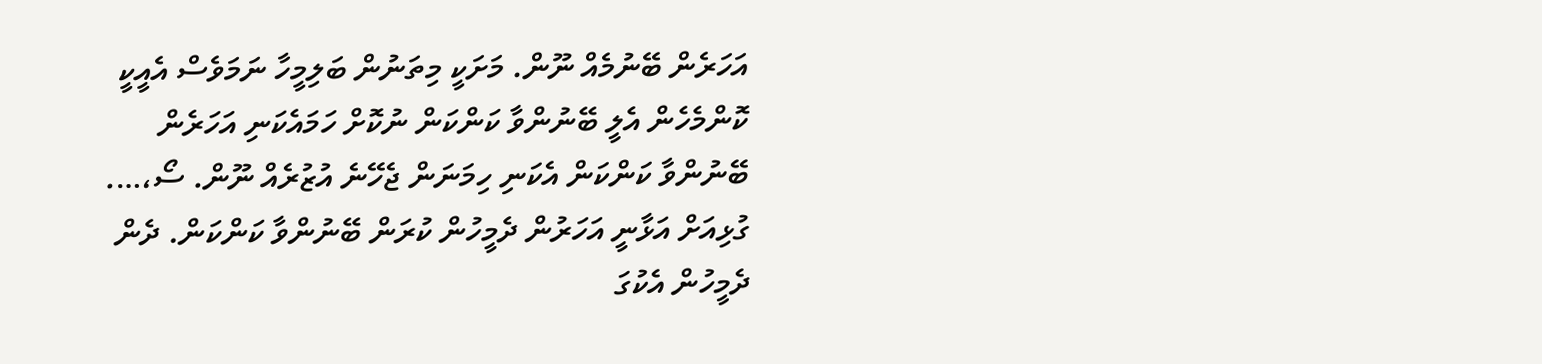އަހަރެން ބޭނުމެއް ނޫން. މަށަކީ މިތަނުން ބަލިމީހާ ނަމަވެސް އެއީކީ ކޮންމެހެން އެލީ ބޭނުންވާ ކަންކަން ނުކޮށް ހަމައެކަނި އަހަރެން ބޭނުންވާ ކަންކަން އެކަނި ހިމަނަން ޖެހޭނެ އުޒުރެއް ނޫން. ސޯ،…. ގުޅިއަށް އަޅާނީ އަހަރުން ދެމީހުން ކުރަން ބޭނުންވާ ކަންކަން. ދެން ދެމީހުން އެކުގަ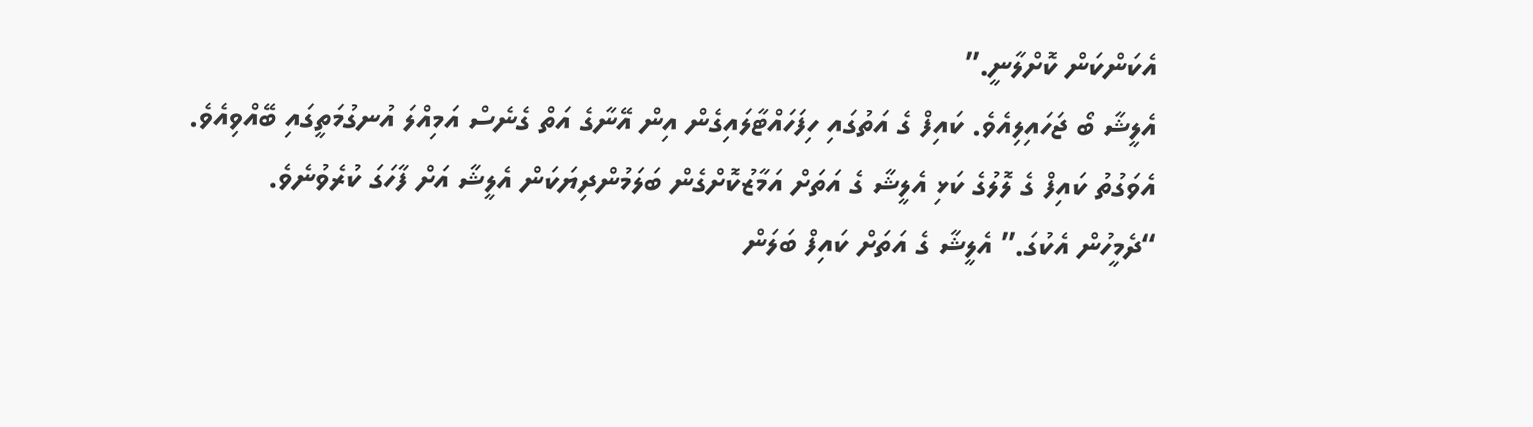އެކަންކަން ކޮށްލާނީ.”
އެލީޝާ ބޯ ޖަހައިލިއެވެ. ކައިފް ގެ އަތުގައި ހިފަހައްޓާލައިގެން އިން އޭނާގެ އަތް ގެނެސް އަމިއްލަ އުނގުމަތީގައި ބޭއްވިއެވެ. އެވަގުތު ކައިފް ގެ ލޮލުގެ ކަޅި އެލީޝާ ގެ އަތަށް އަމާޒުކޮށްގެން ބަލަމުންދިޔަކަން އެލީޝާ އަށް ފާހަގަ ކުރެވުނެވެ.
“ދެމީހުން އެކުގަ.” އެލީޝާ ގެ އަތަށް ކައިފް ބަލަން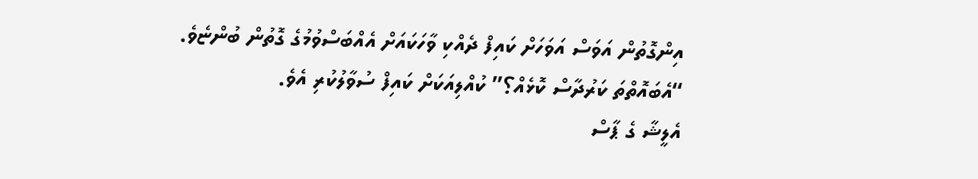އިންގޮތުން އަވަސް އަވަހަށް ކައިފް ދެއްކި ވާހަކައަށް އެއްބަސްވުމުގެ ގޮތުން ބުންޏެވެ.
“އެބައޮތްތަ ކަރުދާސް ކޮޅެއް؟” ކުއްލިއަކަށް ކައިފް ސުވާލުކުރި އެވެ.
އެލީޝާ ގެ ޕާސް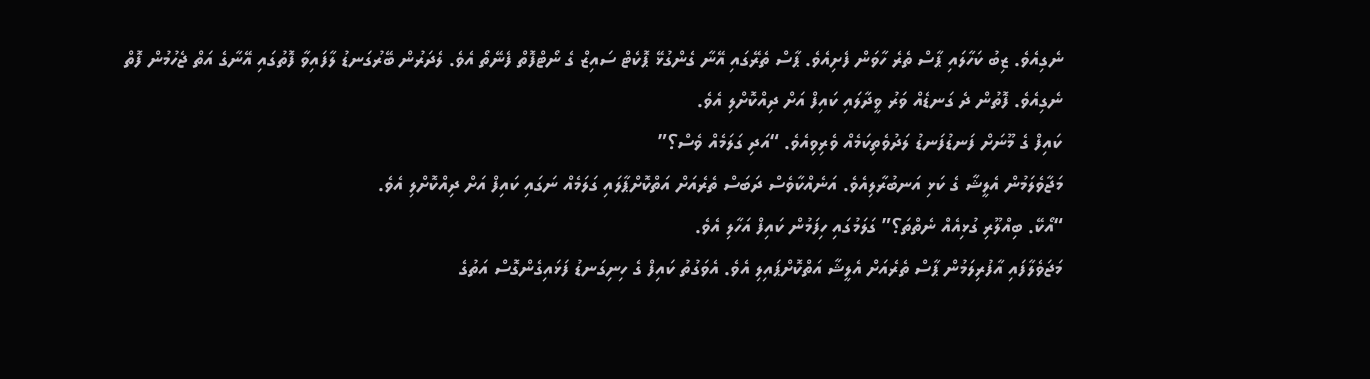ނެގިއެވެ. ޒިބު ކަހާލައި ޕާސް ތެރެ ހާވަން ފެށިއެވެ. ޕާސް ތެރޭގައި އޭނާ ގެންގުޅޭ ޕޮކެޓް ސައިޒް ގެ ނޯޓްފޮތް ފެނޭތޯ އެވެ. ލެދަރުން ބޭރުގަނޑު ލާފައިވާ ފޮތުގައި އޭނާގެ އަތް ޖެހުމުން ފޮތް ނެގިއެވެ. ފޮތުން ދެ ގަނޑެއް ވަރު ވީދާލައި ކައިފް އަށް ދިއްކޮށްލި އެވެ.
ކައިފް ގެ މޫނަށް ފަނޑުފަނޑު ލަދުވެތިކަމެއް ވެރިވިއެވެ. “އަދި ގަލަމެއް ވެސް؟”
މަޖާވެލަމުން އެލީޝާ ގެ ކަޅި އަނބުރާލިއެވެ. އަނެއްކާވެސް ދަބަސް ތެރެއަށް އަތްކޮށްޕާލައި ގަލަމެއް ނަގައި ކައިފް އަށް ދިއްކޮށްލި އެވެ.
“އޯކޭ. ބިއްލޫރި ގުޅިއެއް ނެތްތަ؟” ގަލަމުގައި ހިފަމުން ކައިފް އަހާލި އެވެ.
މަޖަވެލާފައި އާފުރިލަމުން ޕާސް ތެރެއަށް އެލީޝާ އަތްކޮށްޕައިލި އެވެ. އެވަގުތު ކައިފް ގެ ހިނިގަނޑު ފަޅައިގެންގޮސް އަތުގެ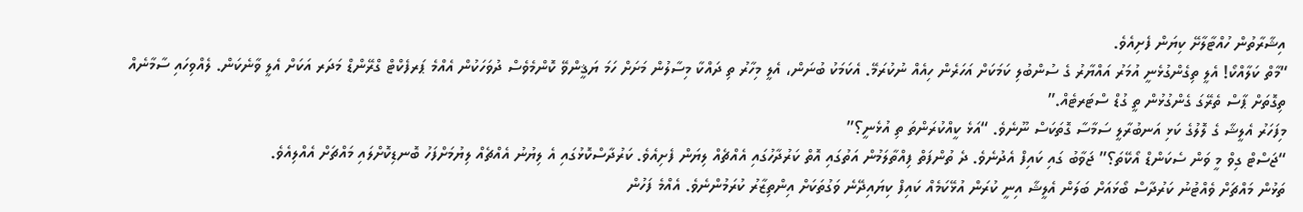އިޝާރާތުން ހުއްޓާލާށޭ ކިޔަން ފެށިއެވެ.
“މާތް ކަލާއްކޯ! އެލީ ތިގެންގުޅެނީ އުމަރު އައްޔާރު ގެ ސުންބުލި ކަމަކަށް އަހަރެން ހިއެއް ނުކުރަމޭ. އެކަމަކު ބުނަން، އެލީ މިހާރު ތި ދައްކާ މިސާލުން މަށަށް ހަމަ ޔަޤީންވޭ ކޮންމެވެސް ދުވަހަކުން އެއްމެ ޕަރފެކްޓް ގްރޭންޑް މަދަރ އަކަށް އެލީ ވާނެކަން. ލެއްވިހައި ސާމާނެއް ތިގޮތަށް ޕާސް ތެރޭގަ ގެންގުޅުން ތީ ގުޑް ސްޓަރޓެއް.”
މިފަހަރު އެލީޝާ ގެ ލޮލުގެ ކަޅި އަނބުރާލީ ސަމާސާ ގޮތަކަސް ނޫނެވެ. “އަޅެ ކީއްކުރަންތަ ތި އުޅެނީ؟”
“ޖަސްޓް ގިވް މީ ވަން ސެކަންޑް އޯކޭތަ؟” ޖަވާބު ގައި ކައިފް އެދުނެވެ. ދެ ތުންފަތް ފިއްތާލަމުން އަތުގައި އޮތް ކަރުދާހުގައި އެއްޗެއް ލިޔަން ފެށިއެވެ. ކަރުދާސްކޮޅުގައި އެ ލިޔުނު އެއްޗެއް ލިޔުމަށްފަހު ބޮނޑިކޮށްލައި މައްޗަށް އެއްލިއެވެ.
ތަޅުން މައްޗަށް ވެއްޓުނު ކަރުދާސް ބޯޅައަށް ބަލަން އެލީޝާ އިނީ ކުރަން އުޅޭކަމެއް ކައިފް ކިޔައިދޭނެ ވަގުތަކަށް އިންތިޒާރު ކުރަމުންނެވެ. އެއްމެ ފަހުން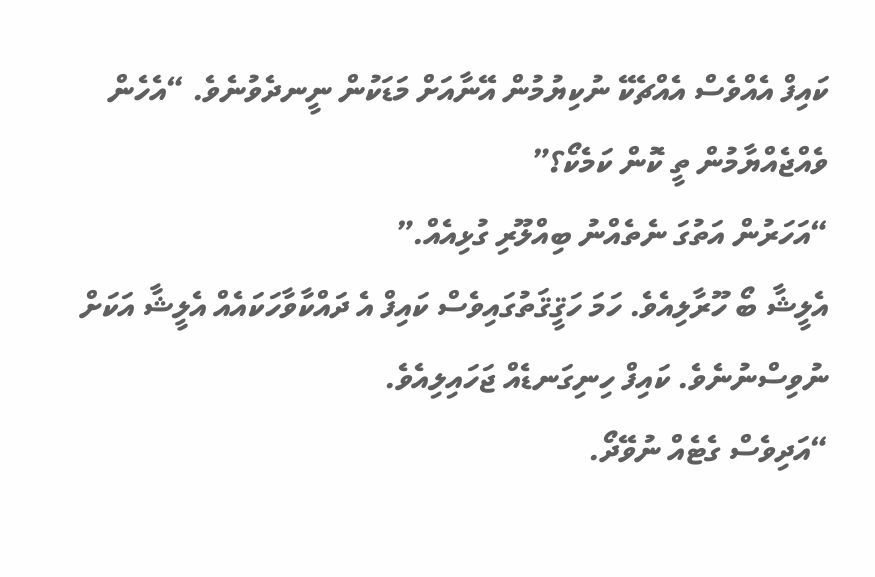ކައިފް އެއްވެސް އެއްޗެކޭ ނުކިޔުމުން އޭނާއަށް މަޑަކުން ނީނދެވުނެވެ. “އެހެން ވެއްޖެއްޔާމުން ތީ ކޮން ކަމެކޯ؟”
“އަހަރުން އަތުގަ ނެތެއްނު ބިއްލޫރި ގުޅިއެއް.”
އެލީޝާ ބޯ ހޫރާލިއެވެ. ހަމަ ހަޤީޤަތުގައިވެސް ކައިފް އެ ދައްކާވާހަކައެއް އެލީޝާ އަކަށް ނުވިސްނުނެވެ. ކައިފް ހިނިގަނޑެއް ޖަހައިލިއެވެ.
“އަދިވެސް ގެޓެއް ނުވޭދޯ.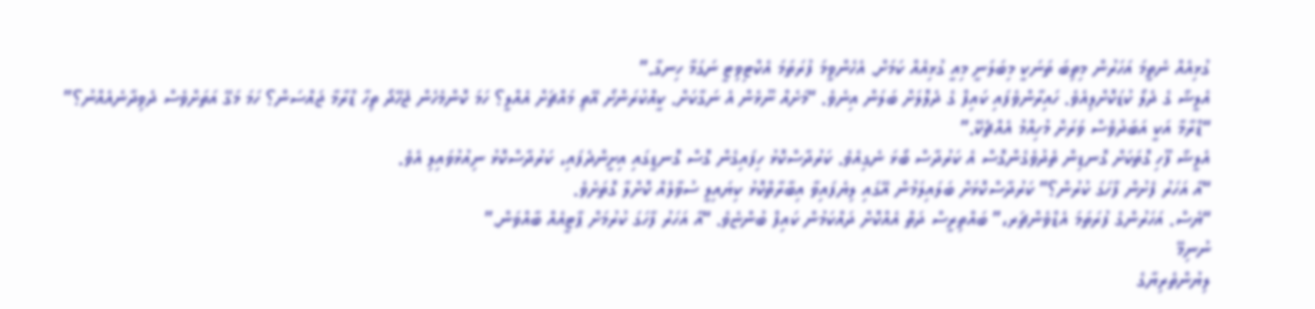ގުޅިއެއް ނެތީމަ އަހަރުން މިތިބަ ތަނަކީ މިބަލަނީ މިއީ ގުޅިއެއް ކަމަށް. އެހެންވީމަ ފުރަތަމަ އެކްޓިވިޓީ ނަގަމާ ހިނގާ.”
އެލީޝާ ގެ ދެލޯ ކުޑަކޮށްލިއެވެ. ހައިރާންވެފައި ކައިފް ގެ ދެލޮލަށް ބަލަން އިނެވެ. “މަށެއް ނޫޅެން އެ ނަގާކަށް. ކީއްކުރަންށޯ އޭތި މައްޗަށް އެއްލީ؟ ހަމަ ކޮންމެހެން ޖެހޭދޯ ތިހާ ޑްރާމާ ޖައްސަން؟ ހަމަ މަގޭ އަތަށްވެސް ދެވިދާނެއެއްނު؟”
“ޑްރާމާ އަކީ އަބަދުވެސް ވަރަށް މުހިއްމު އެއްޗެކޭ.”
އެލީޝާ ފޫހި ގޮތަކަށް ގޮނޑިން ތެދުވެގެންގޮސް އެ ކަރުދާސް ބޯޅަ ނެގިއެވެ. ކަރުދާސްކޮޅު ހިފައިގެން ގޮސް ގޮނޑީގައި އިށީންދެފައި، ކަރުދާސްކޮޅު ނިއުޅުވައިލި އެވެ.
“އާ އަހަރު ފެށުން ފާހަގަ ކުރުން؟” ކަރުދާސްކޮޅަށް ބަލައިލަމުން އޭގައި ލިޔެފައިވާ އިބާރާތްކޮޅު ކިޔައިލީ ސުވާލެއް ކޮށްލާ ގޮތަށެވެ.
“ޔެސް. އަހަރުންގެ ފުރަތަމަ އެޑްވެންޗަރ،” ބައްތިރީސް ދަތް އެއްކޮށް ދައްކަމުން ކައިފް ބުންޏެވެ. “އާ އަހަރު ފާހަގަ ކުރުމަށް ޕާޓީއެއް ބާއްވަން.”
ނުނިމޭ
ލިޔުންތެރިޔާގެ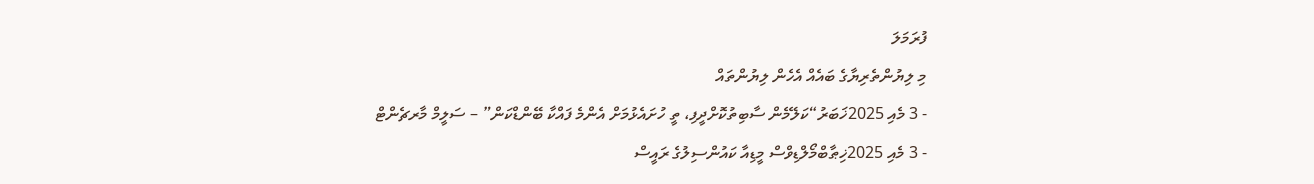ފުރަމަލަ
މި ލިޔުންތެރިޔާގެ ބައެއް އެހެން ލިޔުންތައް
- 3 މެއި 2025ޚަބަރު“ކަލޭމެން ސާބިތުކޮށްދީފި، ތީ ހުށައެޅުމަށް އެންމެ ފައްކާ ބޭންޑްކަން” – ސަލީމް މާރޗެންޓް
- 3 މެއި 2025ޚިޠާބްމޯލްޑިވްސް މީޑިއާ ކައުންސިލުގެ ރައީސް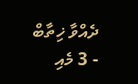ދެއްވާ ޚިތާބް
- 3 މެއި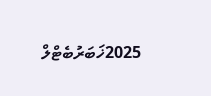2025ޚަބަރުބެޓްލް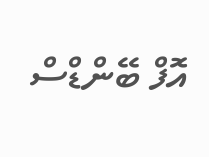އޮފް ބޭންޑްސް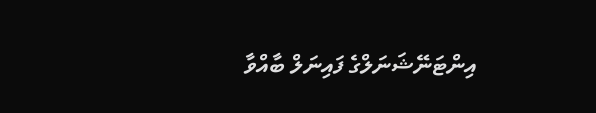އިންޓަނޭޝަނަލްގެ ފައިނަލް ބާއްވާ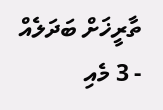ތާރީޚަށް ބަދަލެއް
- 3 މެއި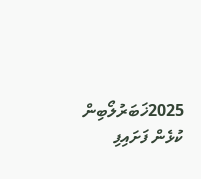2025ޚަބަރުލޯބިން ކުޅެން ފަށައިފި